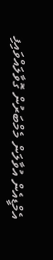އެމްޑީއެން އުވާލަން މެމްބަރުން ގޮވާލައްވައިފި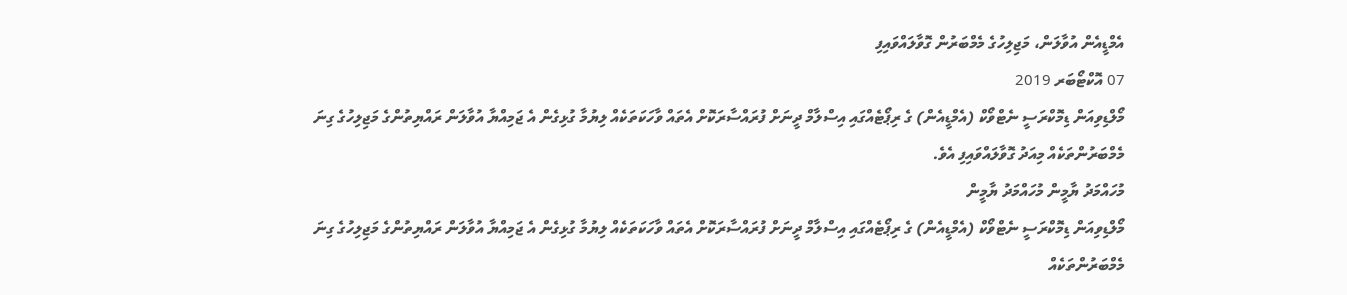އެމްޑީއެން އުވާލަން، މަޖިލިހުގެ މެމްބަރުން ގޮވާލައްވައިފި
07 އޮކްޓޯބަރ 2019
މޯލްޑިވިއަން ޑިމޮކްރަސީ ނެޓްވޯކް (އެމްޑީއެން) ގެ ރިޕޯޓެއްގައި އިސްލާމް ދީނަށް ފުރައްސާރަކޮށް އެތައް ވާހަކަތަކެއް ލިޔުމާ ގުޅިގެން އެ ޖަމިއްޔާ އުވާލަން ރައްޔިތުންގެ މަޖިލިހުގެ ގިނަ މެމްބަރުންތަކެއް މިއަދު ގޮވާލައްވައިފި އެވެ.
މުހައްމަދު ޔާމީން މުހައްމަދު ޔާމީން
މޯލްޑިވިއަން ޑިމޮކްރަސީ ނެޓްވޯކް (އެމްޑީއެން) ގެ ރިޕޯޓެއްގައި އިސްލާމް ދީނަށް ފުރައްސާރަކޮށް އެތައް ވާހަކަތަކެއް ލިޔުމާ ގުޅިގެން އެ ޖަމިއްޔާ އުވާލަން ރައްޔިތުންގެ މަޖިލިހުގެ ގިނަ މެމްބަރުންތަކެއް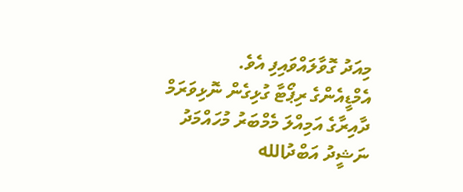މިއަދު ގޮވާލައްވައިފި އެވެ.
އެމްޑީއެންގެ ރިޕޯޓާ ގުޅިގެން ނޮޅިވަރަމް ދާއިރާގެ އަމިއްލަ މެމްބަރު މުހައްމަދު ނަޝީދު އަބްދުالله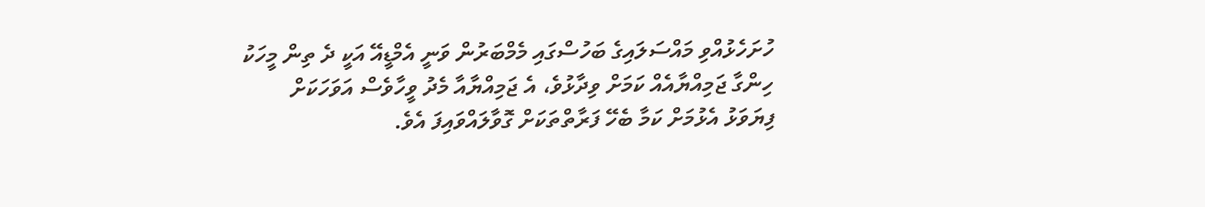ހުށަހެޅުއްވި މައްސަލައިގެ ބަހުސްގައި މެމްބަރުން ވަނީ އެމްޑީއޭ އަކީ ދެ ތިން މީހަކު ހިންގާ ޖަމިއްޔާއެއް ކަމަށް ވިދާޅުވެ، އެ ޖަމިއްޔާއާ މެދު ވީހާވެސް އަވަހަކަށް ފިޔަވަޅު އެޅުމަށް ކަމާ ބެހޭ ފަރާތްތަކަށް ގޮވާލައްވައިފަ އެވެ.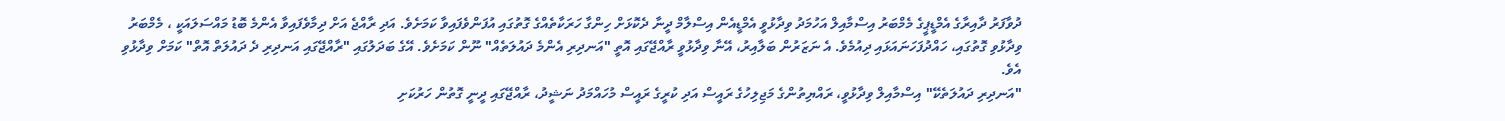ދުވާފަރު ދާއިރާގެ އެމްޑީޕީގެ މެމްބަރު އިސްމާއިލް އަހުމަދު ވިދާޅުވީ އެމްޑީއެން އިސްލާމް ދީނާ ދެކޮޅަށް ހިންގާ ހަރަކާތެއްގެ ގޮތުގައި އުފަންވެފައިވާ ކަމަށެވެ. އަދި ރާއްޖެ އަށް ދިމާވެފައިވާ އެންމެ ބޮޑު މައްސަލައަކީ ، މެމްބަރު ވިދާޅުވި ގޮތުގައި، ހައްދުފަހަނައަޅައި ދިއުމެވެ. އެ ނަޒަރުން ބަލާއިރު، އޭނާ ވިދާޅުވީ ރާއްޖޭގައި އޮތީ "އަނދިރި އެންމެ ދައުލަތެއް" ނޫން ކަމަށެވެ. އޭގެ ބަދަލުގައި "ރާއްޖޭގައި އަނދިރި ދެ ދައުލަތް އޮތް" ކަމަށް ވިދާޅުވި އެވެ.
"އަނދިރި ދައުލަތެކޭ" އިސްމާއިލް ވިދާޅުވީ، ރައްޔިތުންގެ މަޖިލިހުގެ ރައީސް އަދި ކުރީގެ ރައީސް މުހައްމަދު ނަޝީދު، ރާއްޖޭގައި ދީނީ ގޮތުން ހަރުކަށި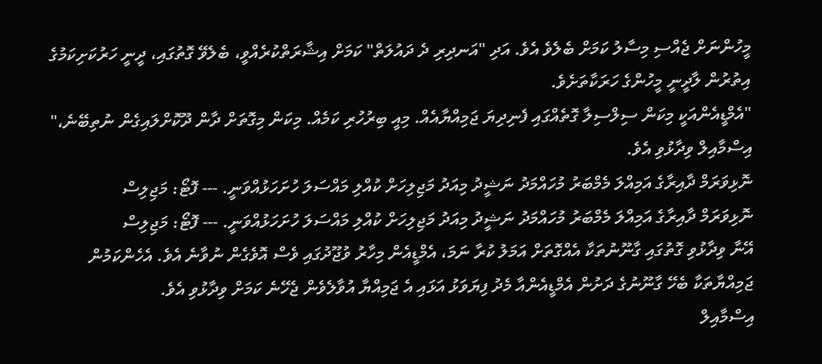މީހުންނަށް ޖެއްސި މިސާލު ކަމަށް ބެލެވެ އެވެ. އަދި "އަނދިރި ދެ ދައުލަތް" ކަމަށް އިޝާރަތްކުރެއްވީ، ބެލެވޭ ގޮތުގައި، ދީނީ ހަރުކަށިކަމުގެ އިތުރުން ލާދީނީ މީހުންގެ ހަރަކާތަށެވެ.
"އެމްޑީއެންއަކީ މިކަން ސިލްސިލާ ގޮތެއްގައި ފެނިދިޔަ ޖަމިއްޔާއެއް. މިއީ ބިރުހުރި ކަމެއް. މިކަން މިގޮތަށް ދާން ދޫކޮށްލައިގެން ނުތިބޭނެ،" އިސްމާއިލް ވިދާޅުވި އެވެ.
ނޮޅިވަރަމް ދާއިރާގެ އަމިއްލަ މެމްބަރު މުހައްމަދު ނަޝީދު މިއަދު މަޖިލިހަށް ކުއްލި މައްސަލަ ހުށަހަޅުއްވަނީ. --- ފޮޓޯ: މަޖިލިސް
ނޮޅިވަރަމް ދާއިރާގެ އަމިއްލަ މެމްބަރު މުހައްމަދު ނަޝީދު މިއަދު މަޖިލިހަށް ކުއްލި މައްސަލަ ހުށަހަޅުއްވަނީ. --- ފޮޓޯ: މަޖިލިސް
އޭނާ ވިދާޅުވި ގޮތުގައި ގާނޫނުތަކާ އެއްގޮތަށް އަމަލު ކުރާ ނަމަ، އެމްޑީއެން މިހާރު ވުޖޫދުގައި ވެސް އޮވެގެން ނުވާނެ އެވެ. އެހެންކަމުން ޖަމިއްޔާތަކާ ބެހޭ ގާނޫނުގެ ދަށުން އެމްޑީއެންއާ މެދު ފިޔަވަޅު އަޅައި އެ ޖަމިއްޔާ އުވާލެވެން ޖެހޭނެ ކަމަށް ވިދާޅުވި އެވެ.
އިސްމާއިލް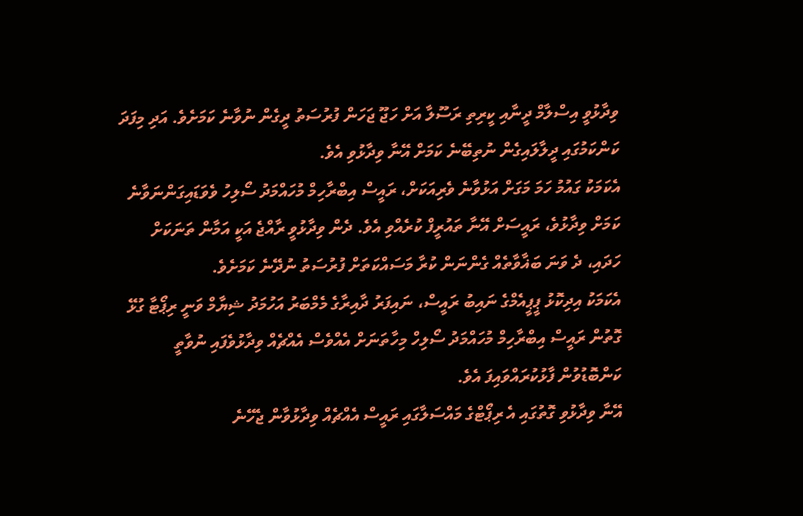ވިދާޅުވީ އިސްލާމް ދީނާއި ކީރިތި ރަސޫލާ އަށް ހަޖޫ ޖަހަން ފުރުސަތު ދީގެން ނުވާނެ ކަމަށެވެ. އަދި މިފަދަ ކަންކަމުގައި ދީލާލައިގެން ނުތިބޭނެ ކަމަށް އޭނާ ވިދާޅުވި އެވެ.
އެކަމަކު ގައުމު ހަމަ މަގަށް އަޅުވާނެ ވެރިއަކަށް، ރައީސް އިބްރާހިމް މުހައްމަދު ސޯލިހު ވެވަޑައިގަންނަވާނެ ކަމަށް ވިދާޅުވެ، ރައީސަށް އޭނާ ތައުރީފް ކުރެއްވި އެވެ. ދެން ވިދާޅުވީ ރާއްޖެ އަކީ އަމާން ތަނަކަށް ހަދައި، ދެ ވަނަ ބަޣާވާތެއް ގެންނަން ކުރާ މަސައްކަތަށް ފުރުސަތު ނުދޭނެ ކަމަށެވެ.
އެކަމަކު އިދިކޮޅު ޕީޕީއެމްގެ ނައިބު ރައީސް، ނައިފަރު ދާއިރާގެ މެމްބަރު އަހުމަދު ޝިޔާމް ވަނީ ރިޕޯޓާ ގުޅޭ ގޮތުން ރައީސް އިބްރާހިމް މުހައްމަދު ސޯލިހް މިހާތަނަށް އެއްވެސް އެއްޗެއް ވިދާޅުވެފައި ނުވާތީ ކަންބޮޑުވުން ފާޅުކުރައްވައިފަ އެވެ.
އޭނާ ވިދާޅުވި ގޮތުގައި އެ ރިޕޯޓްގެ މައްސަލާގައި ރައީސް އެއްޗެއް ވިދާޅުވާން ޖެހޭނެ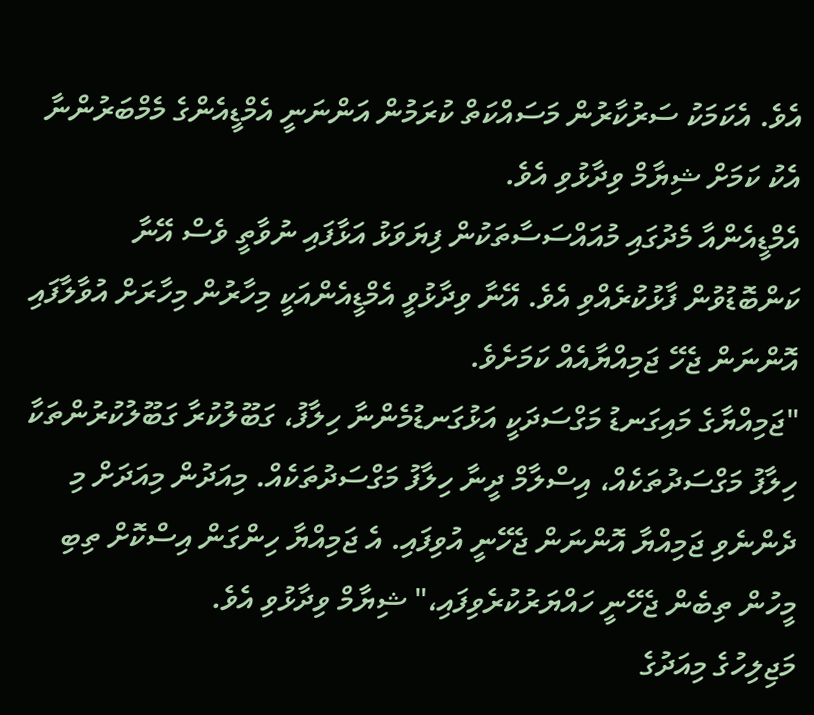އެވެ. އެކަމަކު ސަރުކާރުން މަސައްކަތް ކުރަމުން އަންނަނީ އެމްޑީއެންގެ މެމްބަރުންނާ އެކު ކަމަށް ޝިޔާމް ވިދާޅުވި އެވެ.
އެމްޑީއެންއާ މެދުގައި މުއައްސަސާތަކުން ފިޔަވަޅު އަޅާފައި ނުވާތީ ވެސް އޭނާ ކަންބޮޑުވުން ފާޅުކުރެއްވި އެވެ. އޭނާ ވިދާޅުވީ އެމްޑީއެންއަކީ މިހާރުން މިހާރަށް އުވާލާފައި އޮންނަން ޖެހޭ ޖަމިއްޔާއެއް ކަމަށެވެ.
"ޖަމިއްޔާގެ މައިގަނޑު މަގްސަދަކީ އަޅުގަނޑުމެންނާ ހިލާފު، ގަބޫލުކުރާ ގަބޫލުކުރުންތަކާ ހިލާފު މަގްސަދުތަކެއް، އިސްލާމް ދީނާ ހިލާފު މަގްސަދުތަކެއް. މިއަދުން މިއަދަށް މި ދެންނެވި ޖަމިއްޔާ އޮންނަން ޖެހޭނީ އުވިފައި. އެ ޖަމިއްޔާ ހިންގަން އިސްކޮށް ތިބި މީހުން ތިބެން ޖެހޭނީ ހައްޔަރުކުރެވިފައި،" ޝިޔާމް ވިދާޅުވި އެވެ.
މަޖިލިހުގެ މިއަދުގެ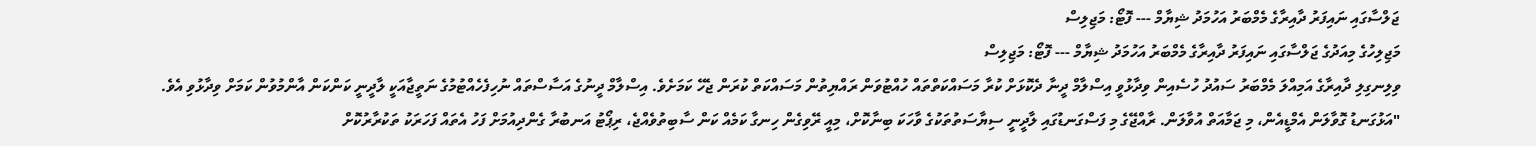ޖަލްސާގައި ނައިފަރު ދާއިރާގެ މެމްބަރު އަހުމަދު ޝިޔާމް --- ފޮޓޯ: މަޖިލިސް
މަޖިލިހުގެ މިއަދުގެ ޖަލްސާގައި ނައިފަރު ދާއިރާގެ މެމްބަރު އަހުމަދު ޝިޔާމް --- ފޮޓޯ: މަޖިލިސް
ވިލިނގިލި ދާއިރާގެ އަމިއްލަ މެމްބަރު ސައުދު ހުސެއިން ވިދާޅުވީ އިސްލާމް ދީނާ ދެކޮޅަށް ކުރާ މަސައްކަތްތައް ހުއްޓުވަން ރައްޔިތުން މަސައްކަތް ކުރަން ޖެހޭ ކަމަށެވެ. އިސްލާމް ދީނުގެ އަސާސްތައް ނުހިފެހެއްޓުމުގެ ނަތީޖާއަކީ ލާދީނީ ކަންކަން އާންމުވުން ކަމަށް ވިދާޅުވި އެވެ.
"އަޅުގަނޑު ގޮވާލަން އެމްޑީއެން، މި ޖަމާއަތް އުވާލަން. ރާއްޖޭގެ މި ފަސްގަނޑުގައި ލާދީނީ ސިޔާސަތުތަކުގެ ވާހަކަ ބިނާކޮށް، މިއީ ރޭވިގެން ހިނގާ ކަމެއް ކަން ސާބިތުވެއްޖެ، ރިޕޯޓު އަނބުރާ ގެންދިއުމަށް ފަހު އެތައް ފަހަރަކު ތަކުރާރުކޮށް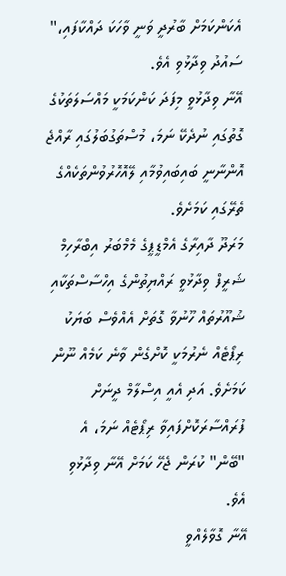އެކަންކަމަށް ބާރުދީ ވަނީ ވާހަކަ ދައްކާފައި،" ސައުދު ވިދާޅުވި އެވެ.
އޭނާ ވިދާޅުވީ މިފަދަ ކަންކަމަކީ މައްސަލަތަކުގެ ގޮތުގައި ނުދެކޭ ނަމަ، މުސްތަގުބަލުގައި ރާއްޖެ އޮންނާނީ ބައިބައިވުމާއި ލޭއޮހޮރުވުންތަކެއްގެ ތެރޭގައި ކަމަށެވެ.
މަރަދޫ ދާއިރާގެ އެމްޑީޕީގެ މެމްބަރު އިބްރާހިމް ޝަރީފް ވިދާޅުވީ ރައްޔިތުންގެ އިހްސާސްތަކާއި ޝުއޫރުތައް ހޫނުވާ ގޮތަށް އެއްވެސް ބަޔަކު ރިޕޯޓެއް ނެރުމަކީ ކޮށްގެން ވާނެ ކަމެއް ނޫން ކަމަށެވެ. އަދި އެއީ އިސްލާމް ދީނަށް ފުރައްސާރަކޮށްފައިވާ ރިޕޯޓެއް ނަމަ، އެ "ބޭން" ކުރަން ޖެހޭ ކަމަށް އޭނާ ވިދާޅުވި އެވެ.
އޭނާ ގޮވާލެއްވީ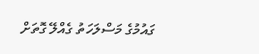ގައުމުގެ މަސްލަހަތު ގެއްލޭ ގޮތަށް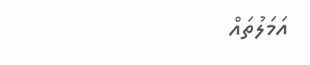އަމަލުތައް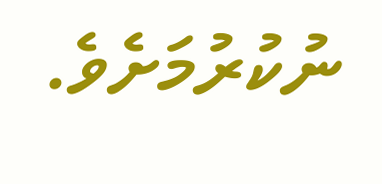ނުކުރުމަށެވެ.